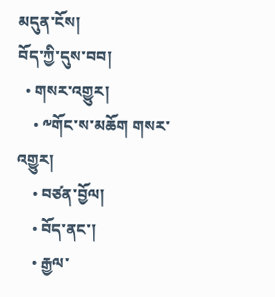མདུན་ངོས།
བོད་ཀྱི་དུས་བབ།
  • གསར་འགྱུར།
    • ༸གོང་ས་མཆོག གསར་འགྱུར།
    • བཙན་བྱོལ།
    • བོད་ནང་།
    • རྒྱལ་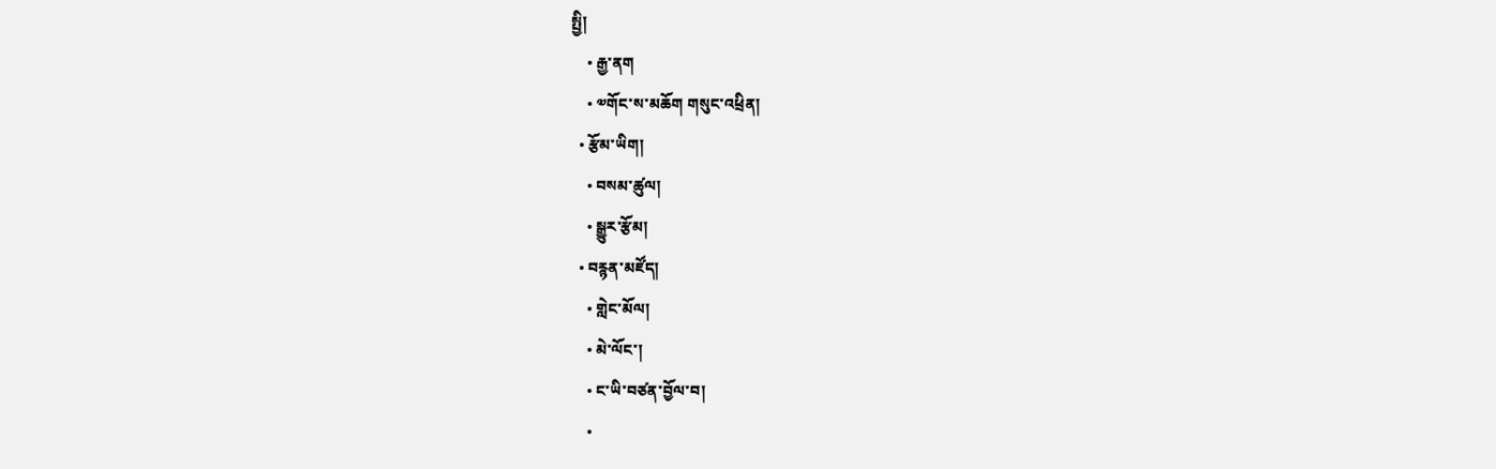སྤྱི།
    • རྒྱ་ནག
    • ༧གོང་ས་མཆོག གསུང་འཕྲིན།
  • རྩོམ་ཡིག།
    • བསམ་ཚུལ།
    • སྒྱུར་རྩོམ།
  • བརྙན་མཛོད།
    • གླེང་མོལ།
    • མེ་ལོང་།
    • ང་ཡི་བཙན་བྱོལ་བ།
    •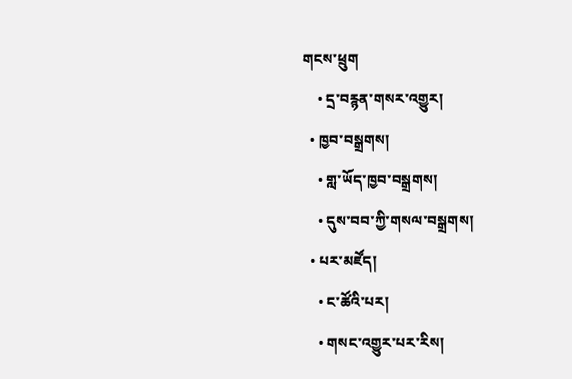གངས་ཕྲུག
    • དྲ་བརྙན་གསར་འགྱུར།
  • ཁྱབ་བསྒྲགས།
    • གླ་ཡོད་ཁྱབ་བསྒྲགས།
    • དུས་བབ་ཀྱི་གསལ་བསྒྲགས།
  • པར་མཛོད།
    • ང་ཚོའི་པར།
    • གསང་འགྱུར་པར་རིས།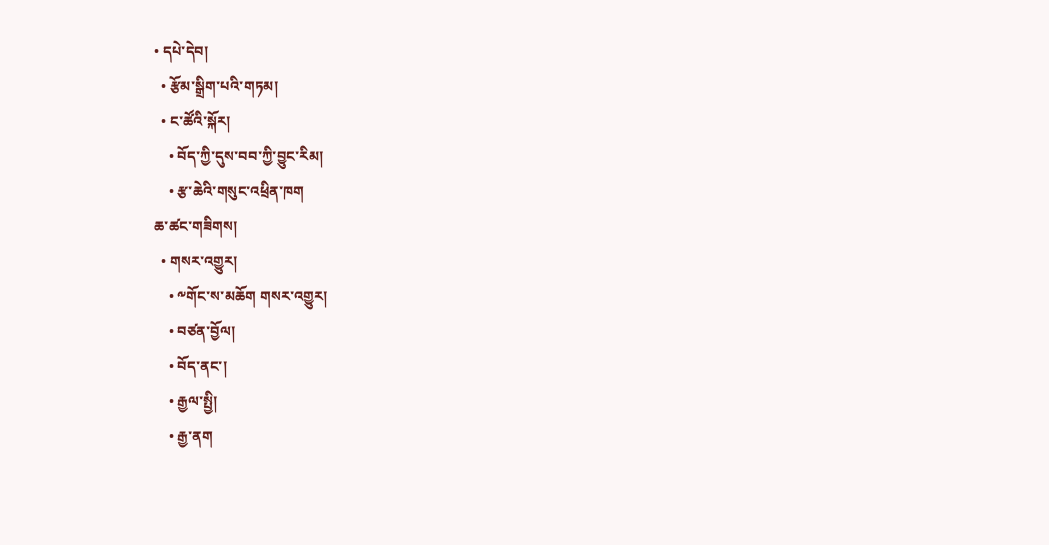• དཔེ་དེབ།
  • རྩོམ་སྒྲིག་པའི་གཏམ།
  • ང་ཚོའི་སྐོར།
    • བོད་ཀྱི་དུས་བབ་ཀྱི་བྱུང་རིམ།
    • རྩ་ཆེའི་གསུང་འཕྲིན་ཁག
ཆ་ཚང་གཟིགས།
  • གསར་འགྱུར།
    • ༸གོང་ས་མཆོག གསར་འགྱུར།
    • བཙན་བྱོལ།
    • བོད་ནང་།
    • རྒྱལ་སྤྱི།
    • རྒྱ་ནག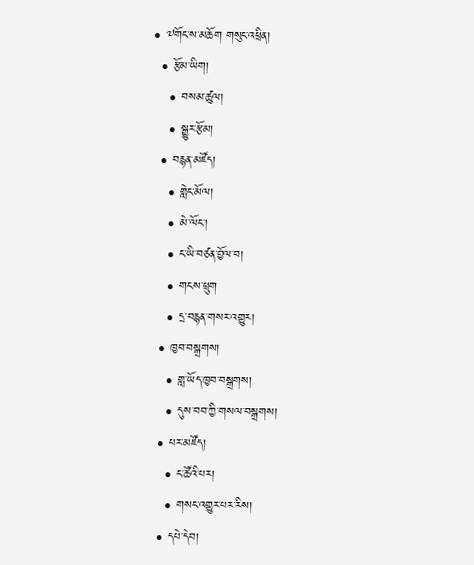• ༧གོང་ས་མཆོག གསུང་འཕྲིན།
  • རྩོམ་ཡིག།
    • བསམ་ཚུལ།
    • སྒྱུར་རྩོམ།
  • བརྙན་མཛོད།
    • གླེང་མོལ།
    • མེ་ལོང་།
    • ང་ཡི་བཙན་བྱོལ་བ།
    • གངས་ཕྲུག
    • དྲ་བརྙན་གསར་འགྱུར།
  • ཁྱབ་བསྒྲགས།
    • གླ་ཡོད་ཁྱབ་བསྒྲགས།
    • དུས་བབ་ཀྱི་གསལ་བསྒྲགས།
  • པར་མཛོད།
    • ང་ཚོའི་པར།
    • གསང་འགྱུར་པར་རིས།
  • དཔེ་དེབ།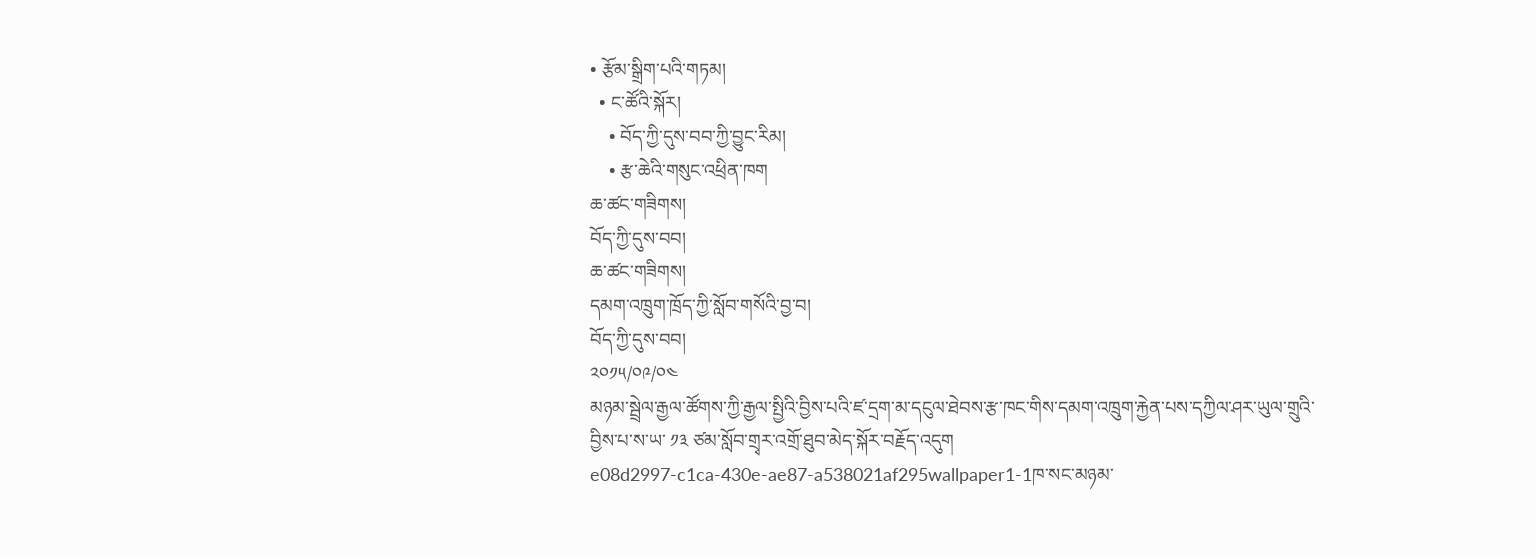• རྩོམ་སྒྲིག་པའི་གཏམ།
  • ང་ཚོའི་སྐོར།
    • བོད་ཀྱི་དུས་བབ་ཀྱི་བྱུང་རིམ།
    • རྩ་ཆེའི་གསུང་འཕྲིན་ཁག
ཆ་ཚང་གཟིགས།
བོད་ཀྱི་དུས་བབ།
ཆ་ཚང་གཟིགས།
དམག་འཁྲུག་ཁྲོད་ཀྱི་སློབ་གསོའི་བྱ་བ།
བོད་ཀྱི་དུས་བབ།
༢༠༡༥/༠༩/༠༤
མཉམ་སྦྲེལ་རྒྱལ་ཚོགས་ཀྱི་རྒྱལ་སྤྱིའི་བྱིས་པའི་ཛ་དྲག་མ་དངུལ་ཐེབས་རྩ་ཁང་གིས་དམག་འཁྲུག་རྐྱེན་པས་དཀྱིལ་ཤར་ཡུལ་གྲུའི་བྱིས་པ་ས་ཡ་ ༡༣ ཙམ་སློབ་གྲྭར་འགྲོ་ཐུབ་མེད་སྐོར་བརྗོད་འདུག
e08d2997-c1ca-430e-ae87-a538021af295wallpaper1-1ཁ་སང་མཉམ་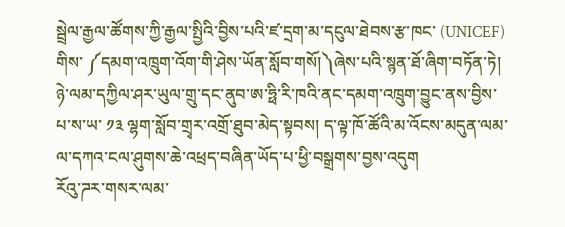སྦྲེལ་རྒྱལ་ཚོགས་ཀྱི་རྒྱལ་སྤྱིའི་བྱིས་པའི་ཛ་དྲག་མ་དངུལ་ཐེབས་རྩ་ཁང་ (UNICEF) གིས་ ༼དམག་འཁྲུག་འོག་གི་ཤེས་ཡོན་སློབ་གསོ།༽ཞེས་པའི་སྙན་ཐོ་ཞིག་བཏོན་ཏེ། ཉེ་ལམ་དཀྱིལ་ཤར་ཡུལ་གྲུ་དང་ནུབ་ཨ་ཧྥི་རི་ཁའི་ནང་དམག་འཁྲུག་བྱུང་ནས་བྱིས་པ་ས་ཡ་ ༡༣ ལྷག་སློབ་གྲྭར་འགྲོ་ཐུབ་མེད་སྟབས། ད་ལྟ་ཁོ་ཚོའི་མ་འོངས་མདུན་ལམ་ལ་དཀའ་ངལ་ཤུགས་ཆེ་འཕྲད་བཞིན་ཡོད་པ་ཕྱི་བསྒྲགས་བྱས་འདུག
རོའུ་ཌར་གསར་ལམ་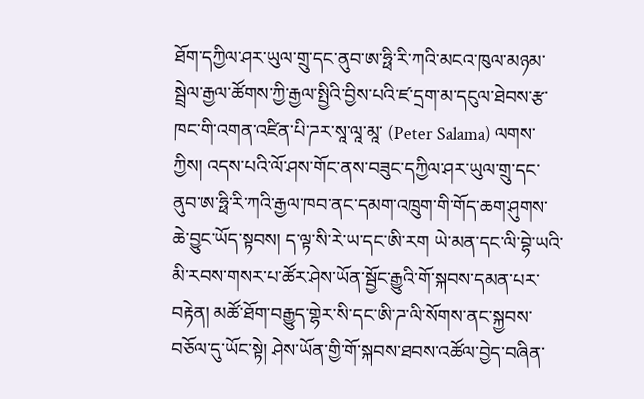ཐོག་དཀྱིལ་ཤར་ཡུལ་གྲུ་དང་ནུབ་ཨ་ཧྥི་རི་ཀའི་མངའ་ཁུལ་མཉམ་སྦྲེལ་རྒྱལ་ཚོགས་ཀྱི་རྒྱལ་སྤྱིའི་བྱིས་པའི་ཛ་དྲག་མ་དངུལ་ཐེབས་རྩ་ཁང་གི་འགན་འཛིན་པི་ཌར་སཱ་ལཱ་མཱ་ (Peter Salama) ལགས་ཀྱིས། འདས་པའི་ལོ་ཤས་གོང་ནས་བཟུང་དཀྱིལ་ཤར་ཡུལ་གྲུ་དང་ནུབ་ཨ་ཧྥི་རི་ཀའི་རྒྱལ་ཁབ་ནང་དམག་འཁྲུག་གི་གོད་ཆག་ཤུགས་ཆེ་བྱུང་ཡོད་སྟབས། ད་ལྟ་སི་རེ་ཡ་དང་ཨི་རག ཡེ་མན་དང་ལི་བྷེ་ཡའི་མི་རབས་གསར་པ་ཚོར་ཤེས་ཡོན་སྦྱོང་རྒྱུའི་གོ་སྐབས་དམན་པར་བརྟེན། མཚོ་ཐོག་བརྒྱུད་གྷེར་སི་དང་ཨི་ཌ་ལི་སོགས་ནང་སྐྱབས་བཅོལ་དུ་ཡོང་སྟེ། ཤེས་ཡོན་གྱི་གོ་སྐབས་ཐབས་འཚོལ་བྱེད་བཞིན་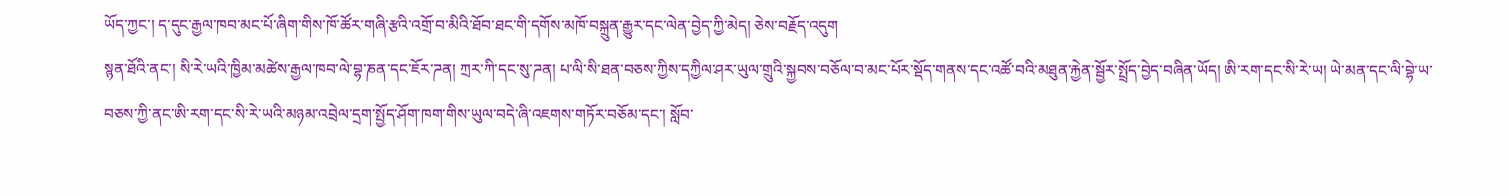ཡོད་ཀྱང་། ད་དུང་རྒྱལ་ཁབ་མང་པོ་ཞིག་གིས་ཁོ་ཚོར་གཞི་རྩའི་འགྲོ་བ་མིའི་ཐོབ་ཐང་གི་དགོས་མཁོ་བསྐྲུན་རྒྱུར་དང་ལེན་བྱེད་ཀྱི་མེད། ཅེས་བརྗོད་འདུག
སྙན་ཐོའི་ནང་། སི་རེ་ཡའི་ཁྱིམ་མཚེས་རྒྱལ་ཁབ་ལེ་བྷ་ཎན་དང་ཇོར་ཌན། ཀྲར་ཀི་དང་སུ་ཌན། པ་ལི་སི་ཐན་བཅས་ཀྱིས་དཀྱིལ་ཤར་ཡུལ་གྲུའི་སྐྱབས་བཅོལ་བ་མང་པོར་སྡོད་གནས་དང་འཚོ་བའི་མཐུན་རྐྱེན་སྦྱོར་སྤྲོད་བྱེད་བཞིན་ཡོད། ཨི་རག་དང་སི་རེ་ཡ། ཡེ་མན་དང་ལི་བྷེ་ཡ་བཅས་ཀྱི་ནང་ཨི་རག་དང་སི་རེ་ཡའི་མཉམ་འབྲེལ་དྲག་སྤྱོད་ཤོག་ཁག་གིས་ཡུལ་བདེ་ཞི་འཇགས་གཏོར་བཅོམ་དང་། སློབ་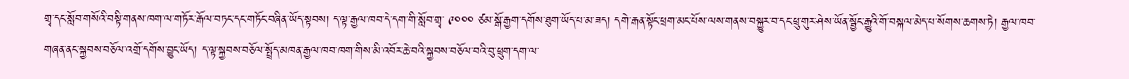གྲྭ་དང་སློབ་གསོའི་བསྟི་གནས་ཁག་ལ་གཏོར་རྒོལ་བཏང་དང་གཏོང་བཞིན་ཡོད་སྟབས། ད་ལྟ་རྒྱལ་ཁབ་དེ་དག་གི་སློབ་གྲྭ་ ༩༠༠༠ ཙམ་སྒོ་རྒྱག་དགོས་ཐུག་ཡོད་པ་མ་ཟད། དགེ་རྒན་སྟོང་ཕྲག་མང་པོས་ལས་གནས་བསྐྱུར་བ་དང་ཕྲུ་གུར་ཤེས་ཡོན་སྦྱོང་རྒྱུའི་གོ་བསྐལ་མེད་པ་སོགས་ཆགས་ཏེ། རྒྱལ་ཁབ་གཞན་ནང་སྐྱབས་བཅོལ་འགྲོ་དགོས་བྱུང་ཡོད། ད་ལྟ་སྐྱབས་བཅོལ་སྤྲོད་མཁན་རྒྱལ་ཁབ་ཁག་གིས་མི་འབོར་ཆེ་བའི་སྐྱབས་བཅོལ་བའི་བུ་ཕྲུག་དག་ལ་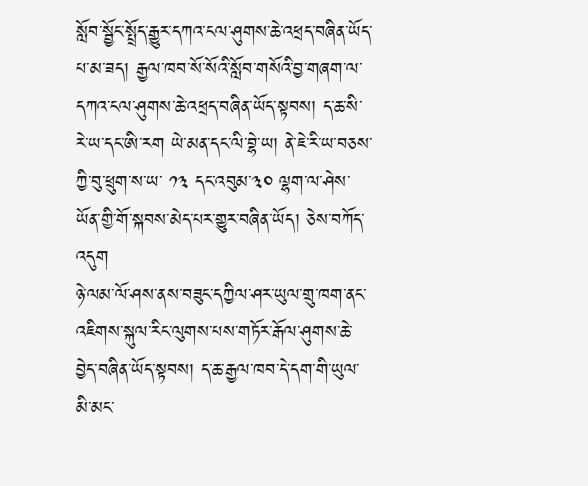སློབ་སྦྱོང་སྤྲོད་རྒྱུར་དཀའ་ངལ་ཤུགས་ཆེ་འཕྲད་བཞིན་ཡོད་པ་མ་ཟད། རྒྱལ་ཁབ་སོ་སོའི་སློབ་གསོའི་བྱ་གཞག་ལ་དཀའ་ངལ་ཤུགས་ཆེ་འཕྲད་བཞིན་ཡོད་སྟབས། ད་ཆ་སི་རེ་ཡ་དང་ཨི་རག ཡེ་མན་དང་ལི་བྷེ་ཡ། ནེ་ཇེ་རི་ཡ་བཅས་ཀྱི་བུ་ཕྲུག་ས་ཡ་ ༡༣ དང་འབུམ་༣༠ ལྷག་ལ་ཤེས་ཡོན་གྱི་གོ་སྐབས་མེད་པར་གྱུར་བཞིན་ཡོད། ཅེས་བཀོད་འདུག
ཉེ་ལམ་ལོ་ཤས་ནས་བཟུང་དཀྱིལ་ཤར་ཡུལ་གྲུ་ཁག་ནང་འཇིགས་སྐུལ་རིང་ལུགས་པས་གཏོར་རྒོལ་ཤུགས་ཆེ་བྱེད་བཞིན་ཡོད་སྟབས། ད་ཆ་རྒྱལ་ཁབ་དེ་དག་གི་ཡུལ་མི་མང་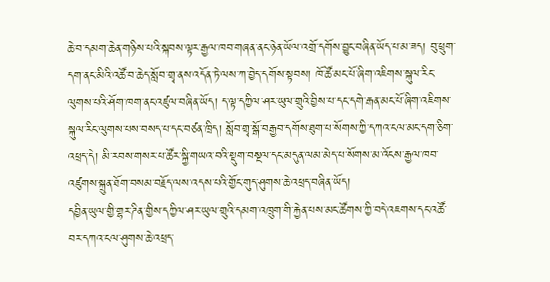ཆེ་བ་དམག་ཆེན་གཉིས་པའི་སྐབས་ལྟར་རྒྱལ་ཁབ་གཞན་ནང་ཉེན་ཡོལ་འགྲོ་དགོས་བྱུང་བཞིན་ཡོད་པ་མ་ཟད། བུ་ཕྲུག་དག་ནང་མིའི་འཚོ་བ་ཆེད་སློབ་གྲྭ་ནས་འདོན་ཏེ་ལས་ཀ་བྱེད་དགོས་སྟབས། ཁོ་ཚོ་མང་པོ་ཞིག་འཇིགས་སྐུལ་རིང་ལུགས་པའི་ཤོག་ཁག་ནང་འཛུལ་བཞིན་ཡོད། ད་ལྟ་དཀྱིལ་ཤར་ཡུལ་གྲུའི་བྱིས་པ་དང་དགེ་རྒན་མང་པོ་ཞིག་འཇིགས་སྐུལ་རིང་ལུགས་པས་བསད་པ་དང་བཙན་ཁྲིད། སློབ་གྲྭ་སྒོ་བརྒྱབ་དགོས་ཐུག་པ་སོགས་ཀྱི་དཀའ་ངལ་མང་དག་ཅིག་འཕྲད་དེ། མི་རབས་གསར་པ་ཚོར་སྐྱི་གཡའ་བའི་སྡུག་བསྔལ་དང་མདུན་ལམ་མེད་པ་སོགས་མ་འོངས་རྒྱལ་ཁབ་འཛུགས་སྐྲུན་ཐོག་བསམ་བརྗོད་ལས་འདས་པའི་གྱོང་གུད་ཤུགས་ཆེ་འཕྲད་བཞིན་ཡོད།
དབྱིན་ཡུལ་གྱི་གྷར་ཌིན་གྱིས་དཀྱིལ་ཤར་ཡུལ་གྲུའི་དམག་འཁྲུག་གི་རྐྱེན་པས་མང་ཚོགས་ཀྱི་བདེ་འཇགས་དང་འཚོ་བར་དཀའ་ངལ་ཤུགས་ཆེ་འཕྲད་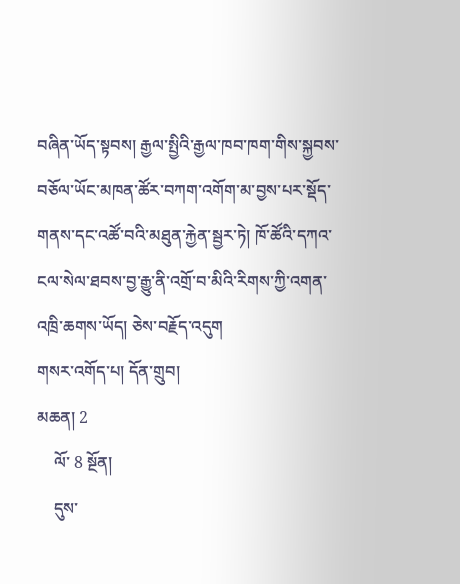བཞིན་ཡོད་སྟབས། རྒྱལ་སྤྱིའི་རྒྱལ་ཁབ་ཁག་གིས་སྐྱབས་བཅོལ་ཡོང་མཁན་ཚོར་བཀག་འགོག་མ་བྱས་པར་སྡོད་གནས་དང་འཚོ་བའི་མཐུན་རྐྱེན་སྦྱར་ཏེ། ཁོ་ཚོའི་དཀའ་ངལ་སེལ་ཐབས་བྱ་རྒྱུ་ནི་འགྲོ་བ་མིའི་རིགས་ཀྱི་འགན་འཁྲི་ཆགས་ཡོད། ཅེས་བརྗོད་འདུག
གསར་འགོད་པ། དོན་གྲུབ།
མཆན། 2
    ལོ་ 8 སྔོན།
    དུས་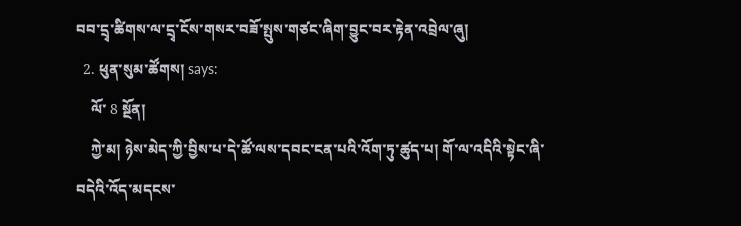བབ་དྲྭ་ཚིགས་ལ་དྲྭ་ངོས་གསར་བཟོ་སྤུས་གཙང་ཞིག་བྱུང་བར་རྟེན་འབྲེལ་ཞུ།
  2. ཕུན་སུམ་ཚོགས། says:
    ལོ་ 8 སྔོན།
    ཀྱེ་མ། ཉེས་མེད་ཀྱི་བྱིས་པ་དེ་ཚོ་ལས་དབང་ངན་པའི་འོག་ཏུ་ཚུད་པ། གོ་ལ་འདིའི་སྟེང་ཞི་བདེའི་འོད་མདངས་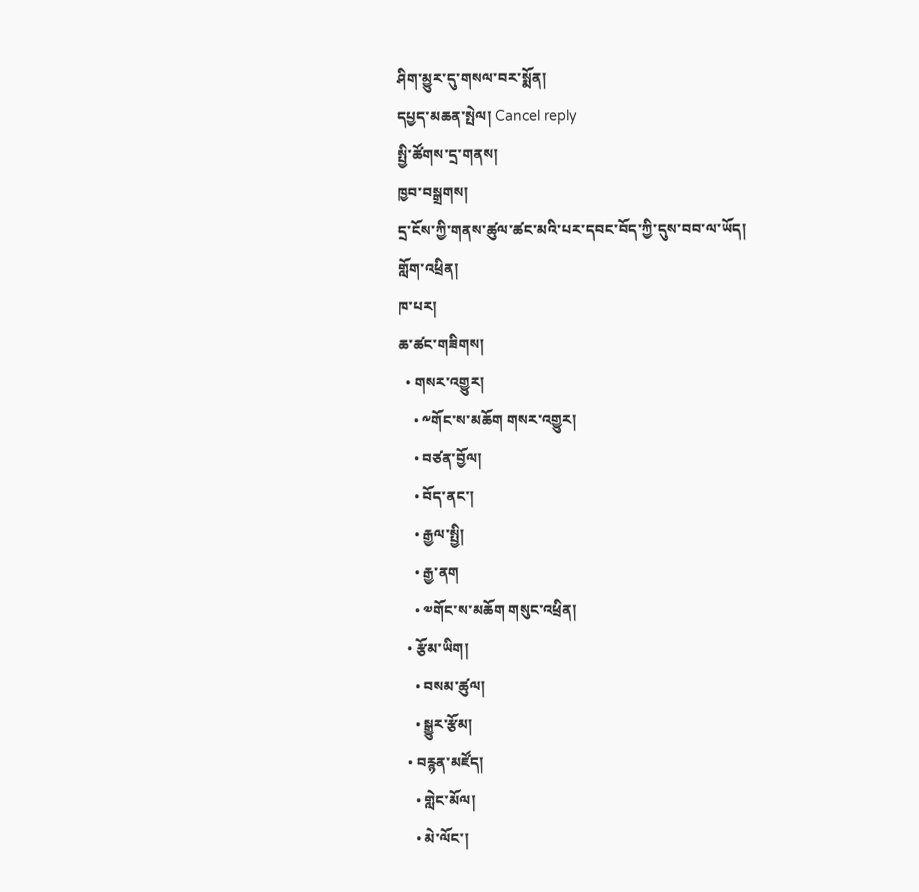ཤིག་མྱུར་དུ་གསལ་བར་སྨོན།
དཔྱད་མཆན་སྤེལ། Cancel reply
སྤྱི་ཚོགས་དྲ་གནས།
ཁྱབ་བསྒྲགས།
དྲ་ངོས་ཀྱི་གནས་ཚུལ་ཚང་མའི་པར་དབང་བོད་ཀྱི་དུས་བབ་ལ་ཡོད།
གློག་འཕྲིན།
ཁ་པར།
ཆ་ཚང་གཟིགས།
  • གསར་འགྱུར།
    • ༸གོང་ས་མཆོག གསར་འགྱུར།
    • བཙན་བྱོལ།
    • བོད་ནང་།
    • རྒྱལ་སྤྱི།
    • རྒྱ་ནག
    • ༧གོང་ས་མཆོག གསུང་འཕྲིན།
  • རྩོམ་ཡིག།
    • བསམ་ཚུལ།
    • སྒྱུར་རྩོམ།
  • བརྙན་མཛོད།
    • གླེང་མོལ།
    • མེ་ལོང་།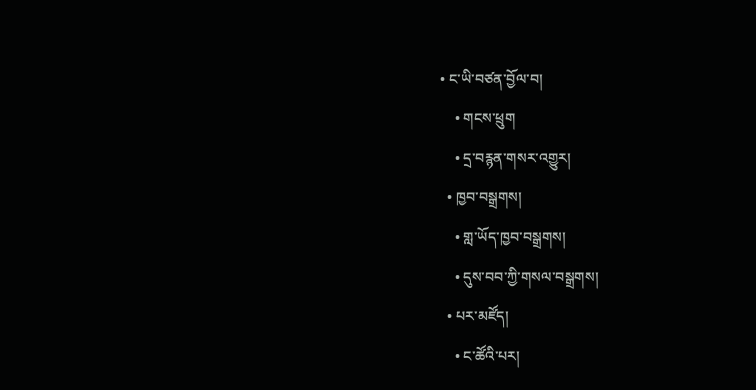• ང་ཡི་བཙན་བྱོལ་བ།
    • གངས་ཕྲུག
    • དྲ་བརྙན་གསར་འགྱུར།
  • ཁྱབ་བསྒྲགས།
    • གླ་ཡོད་ཁྱབ་བསྒྲགས།
    • དུས་བབ་ཀྱི་གསལ་བསྒྲགས།
  • པར་མཛོད།
    • ང་ཚོའི་པར།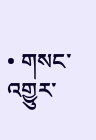• གསང་འགྱུར་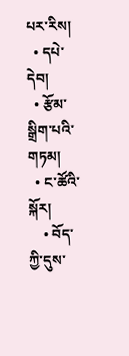པར་རིས།
  • དཔེ་དེབ།
  • རྩོམ་སྒྲིག་པའི་གཏམ།
  • ང་ཚོའི་སྐོར།
    • བོད་ཀྱི་དུས་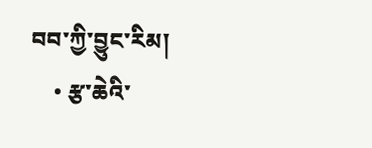བབ་ཀྱི་བྱུང་རིམ།
    • རྩ་ཆེའི་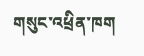གསུང་འཕྲིན་ཁག